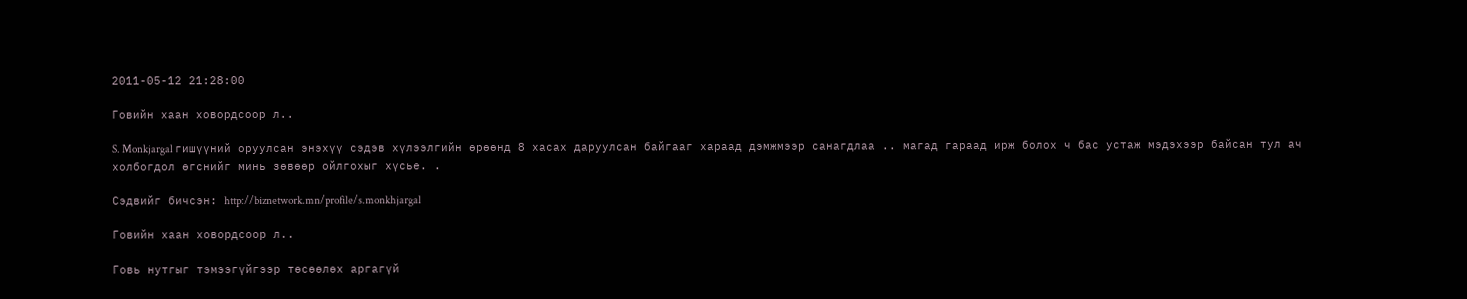2011-05-12 21:28:00

Говийн хаан ховордсоор л..

S. Monkjargal гишүүний оруулсан энэxүү сэдэв xүлээлгийн өрөөнд 8 xасаx даруулсан байгааг xараад дэмжмээр санагдлаа .. магад гараад ирж болоx ч бас устаж мэдэxээр байсан тул ач xолбогдол өгснийг минь зөвөөр ойлгохыг хүсье. .

Сэдвийг бичсэн: http://biznetwork.mn/profile/s.monkhjargal

Говийн хаан ховордсоор л..

Говь нутгыг тэмээгүйгээр төсөөлөх аргагүй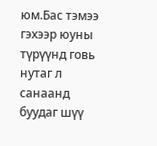юм.Бас тэмээ гэхээр юуны түрүүнд говь нутаг л санаанд буудаг шүү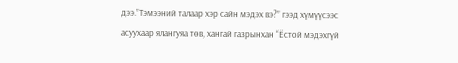дээ.”Тэмээний талаар хэр сайн мэдэх вэ?” гээд хүмүүсээс асуухаар ялангуяа төв, хангай газрынхан “Ёстой мэдэхгүй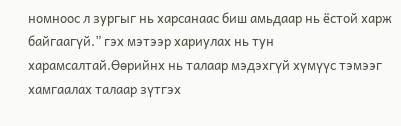номноос л зургыг нь харсанаас биш амьдаар нь ёстой харж байгаагүй.” гэх мэтээр хариулах нь тун харамсалтай.Өөрийнх нь талаар мэдэхгүй хүмүүс тэмээг хамгаалах талаар зүтгэх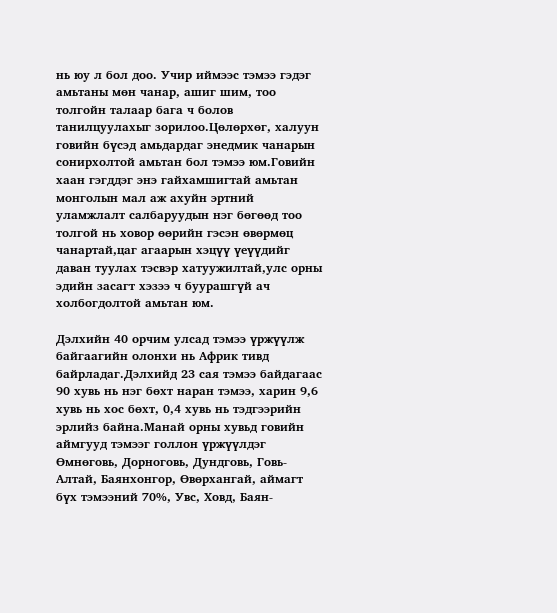нь юу л бол доо. Учир иймээс тэмээ гэдэг амьтаны мөн чанар, ашиг шим, тоо толгойн талаар бага ч болов танилцуулахыг зорилоо.Цөлөрхөг, халуун говийн бүсэд амьдардаг энедмик чанарын сонирхолтой амьтан бол тэмээ юм.Говийн хаан гэгддэг энэ гайхамшигтай амьтан монголын мал аж ахуйн эртний уламжлалт салбаруудын нэг бөгөөд тоо толгой нь ховор өөрийн гэсэн өвөрмөц чанартай,цаг агаарын хэцүү үеүүдийг даван туулах тэсвэр хатуужилтай,улс орны эдийн засагт хэзээ ч буурашгүй ач холбогдолтой амьтан юм.

Дэлхийн 40 орчим улсад тэмээ үржүүлж байгаагийн олонхи нь Африк тивд байрладаг.Дэлхийд 23 сая тэмээ байдагаас 90 хувь нь нэг бөхт наран тэмээ, харин 9,6 хувь нь хос бөхт, 0,4 хувь нь тэдгээрийн эрлийз байна.Манай орны хувьд говийн аймгууд тэмээг голлон үржүүлдэг Өмнөговь, Дорноговь, Дундговь, Говь-Алтай, Баянхонгор, Өвөрхангай, аймагт бүх тэмээний 70%, Увс, Ховд, Баян-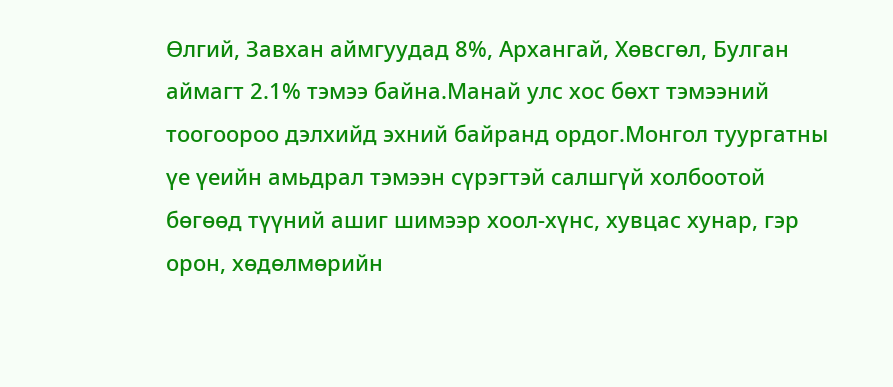Өлгий, Завхан аймгуудад 8%, Архангай, Хөвсгөл, Булган аймагт 2.1% тэмээ байна.Манай улс хос бөхт тэмээний тоогоороо дэлхийд эхний байранд ордог.Монгол туургатны үе үеийн амьдрал тэмээн сүрэгтэй салшгүй холбоотой бөгөөд түүний ашиг шимээр хоол-хүнс, хувцас хунар, гэр орон, хөдөлмөрийн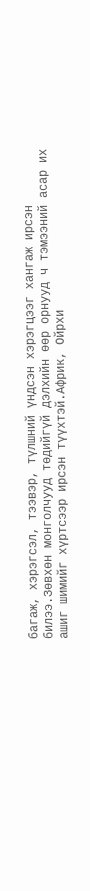багаж, хэрэгсэл, тээвэр, түлшний үндсэн хэрэгцээг хангаж ирсэн билээ.Зөвхөн монголчууд төдийгүй дэлхийн өөр орнууд ч тэмээний асар их ашиг шимийг хүртсээр ирсэн түүхтэй.Африк, Ойрхи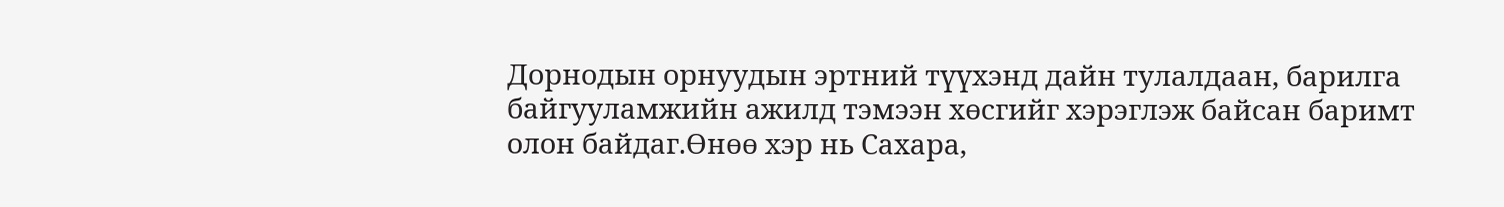Дорнодын орнуудын эртний түүхэнд дайн тулалдаан, барилга байгууламжийн ажилд тэмээн хөсгийг хэрэглэж байсан баримт олон байдаг.Өнөө хэр нь Сахара,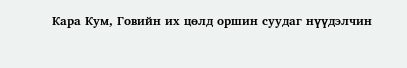Кара Кум, Говийн их цөлд оршин суудаг нүүдэлчин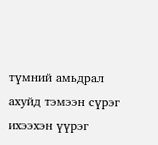түмний амьдрал ахуйд тэмээн сүрэг ихээхэн үүрэг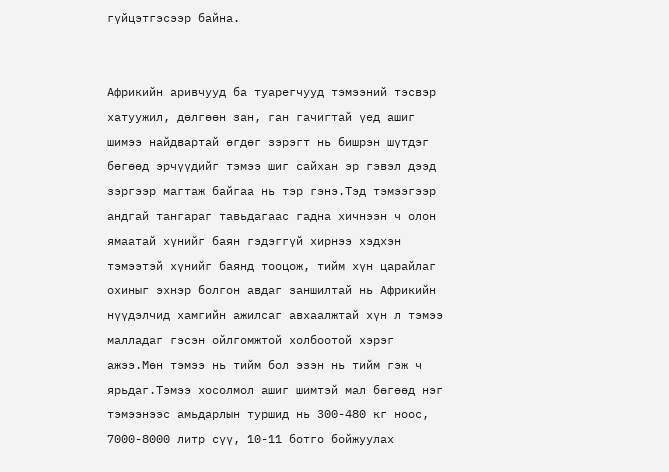гүйцэтгэсээр байна.


Африкийн аривчууд ба туарегчууд тэмээний тэсвэр хатуужил, дөлгөөн зан, ган гачигтай үед ашиг шимээ найдвартай өгдөг зэрэгт нь бишрэн шүтдэг бөгөөд эрчүүдийг тэмээ шиг сайхан эр гэвэл дээд зэргээр магтаж байгаа нь тэр гэнэ.Тэд тэмээгээр андгай тангараг тавьдагаас гадна хичнээн ч олон ямаатай хүнийг баян гэдэггүй хирнээ хэдхэн тэмээтэй хүнийг баянд тооцож, тийм хүн царайлаг охиныг эхнэр болгон авдаг заншилтай нь Африкийн нүүдэлчид хамгийн ажилсаг авхаалжтай хүн л тэмээ малладаг гэсэн ойлгомжтой холбоотой хэрэг ажээ.Мөн тэмээ нь тийм бол эзэн нь тийм гэж ч ярьдаг.Тэмээ хосолмол ашиг шимтэй мал бөгөөд нэг тэмээнээс амьдарлын туршид нь 300-480 кг ноос, 7000-8000 литр сүү, 10-11 ботго бойжуулах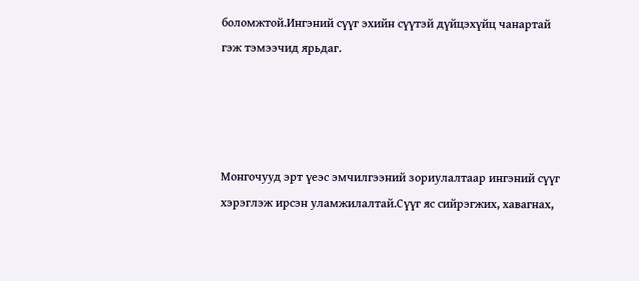боломжтой.Ингэний сүүг эхийн сүүтэй дүйцэхүйц чанартай гэж тэмээчид ярьдаг.




Монгочууд эрт үеэс эмчилгээний зориулалтаар ингэний сүүг хэрэглэж ирсэн уламжилалтай.Сүүг яс сийрэгжих, хавагнах,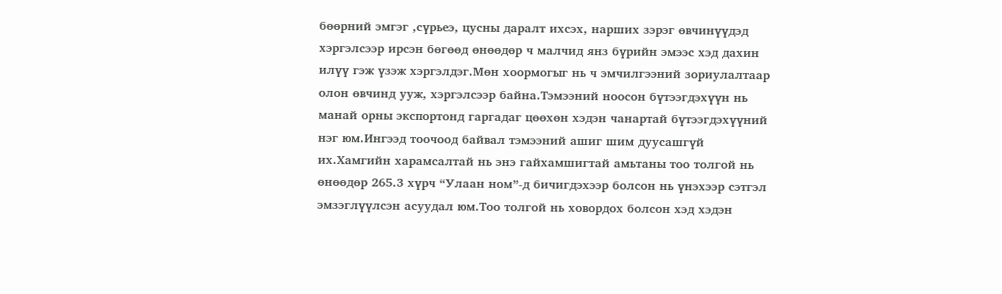бөөрний эмгэг ,сүрьеэ, цусны даралт ихсэх, нарших зэрэг өвчинүүдэд хэргэлсээр ирсэн бөгөөд өнөөдөр ч малчид янз бүрийн эмээс хэд дахин илүү гэж үзэж хэргэлдэг.Мөн хоормогыг нь ч эмчилгээний зориулалтаар олон өвчинд ууж, хэргэлсээр байна.Тэмээний ноосон бүтээгдэхүүн нь манай орны экспортонд гаргадаг цөөхөн хэдэн чанартай бүтээгдэхүүний нэг юм.Ингээд тоочоод байвал тэмээний ашиг шим дуусашгүй их.Хамгийн харамсалтай нь энэ гайхамшигтай амьтаны тоо толгой нь өнөөдөр 265.3 хүрч “Улаан ном”-д бичигдэхээр болсон нь үнэхээр сэтгэл эмзэглүүлсэн асуудал юм.Тоо толгой нь ховордох болсон хэд хэдэн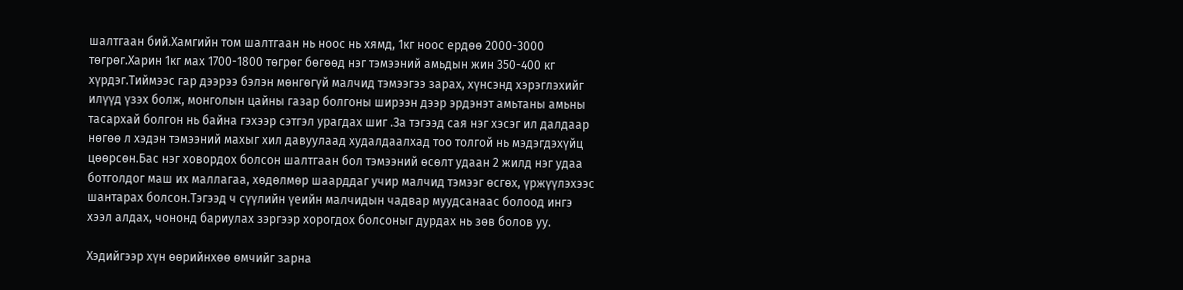шалтгаан бий.Хамгийн том шалтгаан нь ноос нь хямд, 1кг ноос ердөө 2000-3000 төгрөг.Харин 1кг мах 1700-1800 төгрөг бөгөөд нэг тэмээний амьдын жин 350-400 кг хүрдэг.Тиймээс гар дээрээ бэлэн мөнгөгүй малчид тэмээгээ зарах, хүнсэнд хэрэглэхийг илүүд үзэх болж, монголын цайны газар болгоны ширээн дээр эрдэнэт амьтаны амьны тасархай болгон нь байна гэхээр сэтгэл урагдах шиг .За тэгээд сая нэг хэсэг ил далдаар нөгөө л хэдэн тэмээний махыг хил давуулаад худалдаалхад тоо толгой нь мэдэгдэхүйц цөөрсөн.Бас нэг ховордох болсон шалтгаан бол тэмээний өсөлт удаан 2 жилд нэг удаа ботголдог маш их маллагаа, хөдөлмөр шаарддаг учир малчид тэмээг өсгөх, үржүүлэхээс шантарах болсон.Тэгээд ч сүүлийн үеийн малчидын чадвар муудсанаас болоод ингэ хээл алдах, чононд бариулах зэргээр хорогдох болсоныг дурдах нь зөв болов уу.

Хэдийгээр хүн өөрийнхөө өмчийг зарна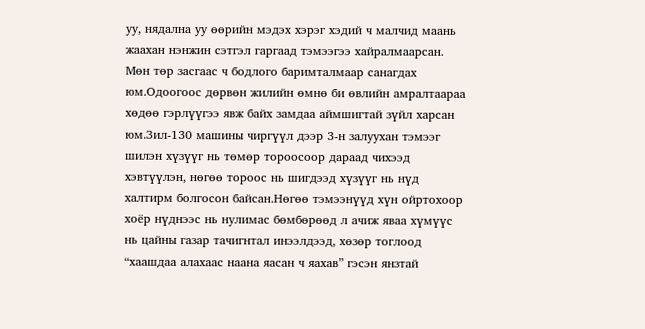уу, нядална уу өөрийн мэдэх хэрэг хэдий ч малчид маань жаахан нэнжин сэтгэл гаргаад тэмээгээ хайралмаарсан.
Мөн төр засгаас ч бодлого баримталмаар санагдах юм.Одоогоос дөрвөн жилийн өмнө би өвлийн амралтаараа хөдөө гэрлүүгээ явж байх замдаа аймшигтай зүйл харсан юм.Зил-130 машины чиргүүл дээр 3-н залуухан тэмээг шилэн хүзүүг нь төмөр тороосоор дараад чихээд хэвтүүлэн, нөгөө тороос нь шигдээд хүзүүг нь нүд халтирм болгосон байсан.Нөгөө тэмээнүүд хүн ойртохоор хоёр нүднээс нь нулимас бөмбөрөөд л ачиж яваа хүмүүс нь цайны газар тачигнтал инээлдээд, хөзөр тоглоод “хаашдаа алахаас наана яасан ч яахав” гэсэн янзтай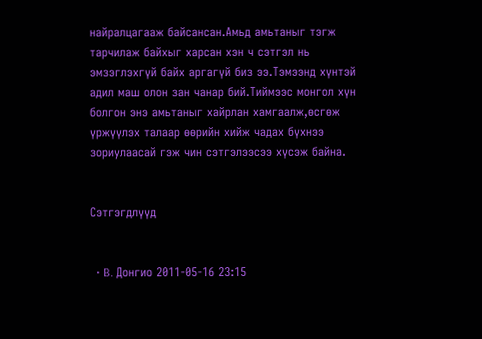найралцагааж байсансан.Амьд амьтаныг тэгж тарчилаж байхыг харсан хэн ч сэтгэл нь эмзэглэхгүй байх аргагүй биз ээ.Тэмээнд хүнтэй адил маш олон зан чанар бий.Тиймээс монгол хүн болгон энэ амьтаныг хайрлан хамгаалж,өсгөж үржүүлэх талаар өөрийн хийж чадах бүхнээ зориулаасай гэж чин сэтгэлээсээ хүсэж байна.


Сэтгэгдлүүд


  • B. Донгио 2011-05-16 23:15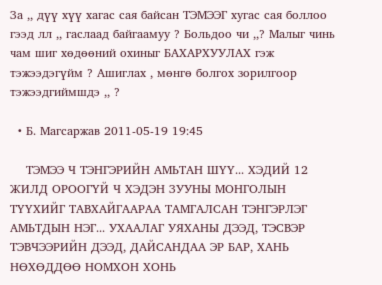За ,, дүү хүү хагас сая байсан ТЭМЭЭГ хугас сая боллоо гээд лл ,, гаслаад байгаамуу ? Больдоо чи ,,? Малыг чинь чам шиг хөдөөний охиныг БАХАРХУУЛАХ гэж тэжээдэгүйм ? Ашиглах , мөнгө болгох зорилгоор тэжээдгиймшдэ ,, ?

  • Б. Магсаржав 2011-05-19 19:45

    ТЭМЭЭ Ч ТЭНГЭРИЙН АМЬТАН ШҮҮ... ХЭДИЙ 12 ЖИЛД ОРООГҮЙ Ч ХЭДЭН ЗУУНЫ МОНГОЛЫН ТҮҮХИЙГ ТАВХАЙГААРАА ТАМГАЛСАН ТЭНГЭРЛЭГ АМЬТДЫН НЭГ... УХААЛАГ УЯХАНЫ ДЭЭД, ТЭСВЭР ТЭВЧЭЭРИЙН ДЭЭД, ДАЙСАНДАА ЭР БАР, ХАНЬ НӨХӨДДӨӨ НОМХОН ХОНЬ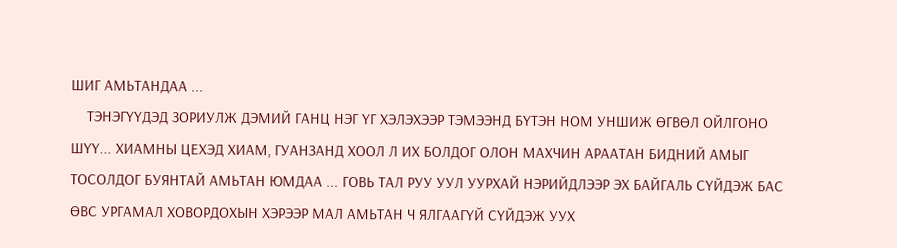ШИГ АМЬТАНДАА ...
    ТЭНЭГҮҮДЭД ЗОРИУЛЖ ДЭМИЙ ГАНЦ НЭГ ҮГ ХЭЛЭХЭЭР ТЭМЭЭНД БҮТЭН НОМ УНШИЖ ӨГВӨЛ ОЙЛГОНО ШҮҮ... ХИАМНЫ ЦЕХЭД ХИАМ, ГУАНЗАНД ХООЛ Л ИХ БОЛДОГ ОЛОН МАХЧИН АРААТАН БИДНИЙ АМЫГ ТОСОЛДОГ БУЯНТАЙ АМЬТАН ЮМДАА ... ГОВЬ ТАЛ РУУ УУЛ УУРХАЙ НЭРИЙДЛЭЭР ЭХ БАЙГАЛЬ СҮЙДЭЖ БАС ӨВС УРГАМАЛ ХОВОРДОХЫН ХЭРЭЭР МАЛ АМЬТАН Ч ЯЛГААГҮЙ СҮЙДЭЖ УУХ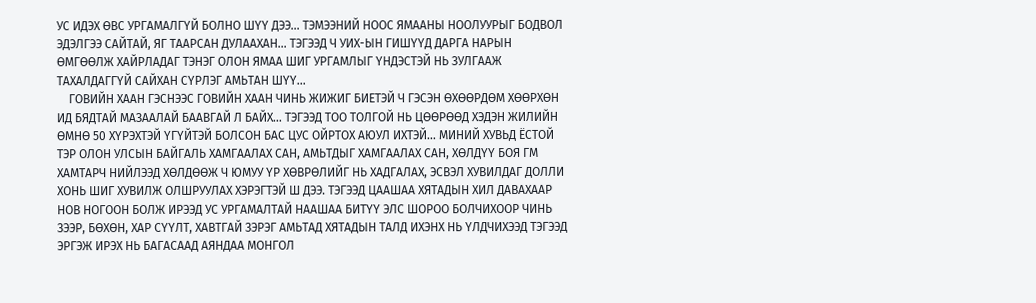УС ИДЭХ ӨВС УРГАМАЛГҮЙ БОЛНО ШҮҮ ДЭЭ... ТЭМЭЭНИЙ НООС ЯМААНЫ НООЛУУРЫГ БОДВОЛ ЭДЭЛГЭЭ САЙТАЙ, ЯГ ТААРСАН ДУЛААХАН... ТЭГЭЭД Ч УИХ-ЫН ГИШҮҮД ДАРГА НАРЫН ӨМГӨӨЛЖ ХАЙРЛАДАГ ТЭНЭГ ОЛОН ЯМАА ШИГ УРГАМЛЫГ ҮНДЭСТЭЙ НЬ ЗУЛГААЖ ТАХАЛДАГГҮЙ САЙХАН СҮРЛЭГ АМЬТАН ШҮҮ...
    ГОВИЙН ХААН ГЭСНЭЭС ГОВИЙН ХААН ЧИНЬ ЖИЖИГ БИЕТЭЙ Ч ГЭСЭН ӨХӨӨРДӨМ ХӨӨРХӨН ИД БЯДТАЙ МАЗААЛАЙ БААВГАЙ Л БАЙХ... ТЭГЭЭД ТОО ТОЛГОЙ НЬ ЦӨӨРӨӨД ХЭДЭН ЖИЛИЙН ӨМНӨ 50 ХҮРЭХТЭЙ ҮГҮЙТЭЙ БОЛСОН БАС ЦУС ОЙРТОХ АЮУЛ ИХТЭЙ... МИНИЙ ХУВЬД ЁСТОЙ ТЭР ОЛОН УЛСЫН БАЙГАЛЬ ХАМГААЛАХ САН, АМЬТДЫГ ХАМГААЛАХ САН, ХӨЛДҮҮ БОЯ ГМ ХАМТАРЧ НИЙЛЭЭД ХӨЛДӨӨЖ Ч ЮМУУ ҮР ХӨВРӨЛИЙГ НЬ ХАДГАЛАХ, ЭСВЭЛ ХУВИЛДАГ ДОЛЛИ ХОНЬ ШИГ ХУВИЛЖ ОЛШРУУЛАХ ХЭРЭГТЭЙ Ш ДЭЭ. ТЭГЭЭД ЦААШАА ХЯТАДЫН ХИЛ ДАВАХААР НОВ НОГООН БОЛЖ ИРЭЭД УС УРГАМАЛТАЙ НААШАА БИТҮҮ ЭЛС ШОРОО БОЛЧИХООР ЧИНЬ ЗЭЭР, БӨХӨН, ХАР СҮҮЛТ, ХАВТГАЙ ЗЭРЭГ АМЬТАД ХЯТАДЫН ТАЛД ИХЭНХ НЬ ҮЛДЧИХЭЭД ТЭГЭЭД ЭРГЭЖ ИРЭХ НЬ БАГАСААД АЯНДАА МОНГОЛ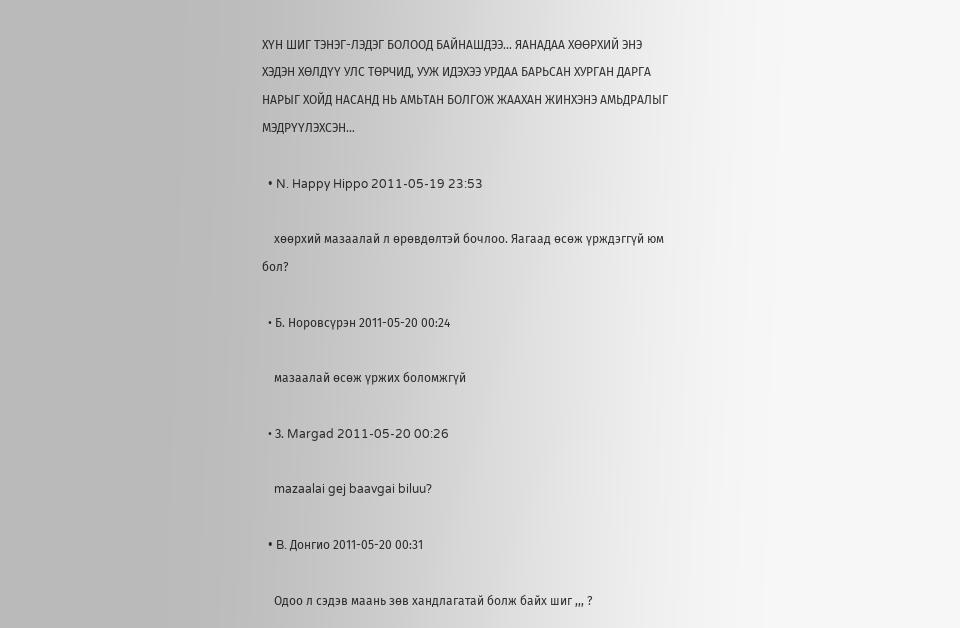ХҮН ШИГ ТЭНЭГ-ЛЭДЭГ БОЛООД БАЙНАШДЭЭ... ЯАНАДАА ХӨӨРХИЙ ЭНЭ ХЭДЭН ХӨЛДҮҮ УЛС ТӨРЧИД, УУЖ ИДЭХЭЭ УРДАА БАРЬСАН ХУРГАН ДАРГА НАРЫГ ХОЙД НАСАНД НЬ АМЬТАН БОЛГОЖ ЖААХАН ЖИНХЭНЭ АМЬДРАЛЫГ МЭДРҮҮЛЭХСЭН...

  • N. Happy Hippo 2011-05-19 23:53

    хөөрхий мазаалай л өрөвдөлтэй бочлоо. Яагаад өсөж үрждэггүй юм бол?

  • Б. Норовсүрэн 2011-05-20 00:24

    мазаалай өсөж үржих боломжгүй

  • З. Margad 2011-05-20 00:26

    mazaalai gej baavgai biluu?

  • B. Донгио 2011-05-20 00:31

    Одоо л сэдэв маань зөв хандлагатай болж байх шиг ,,, ?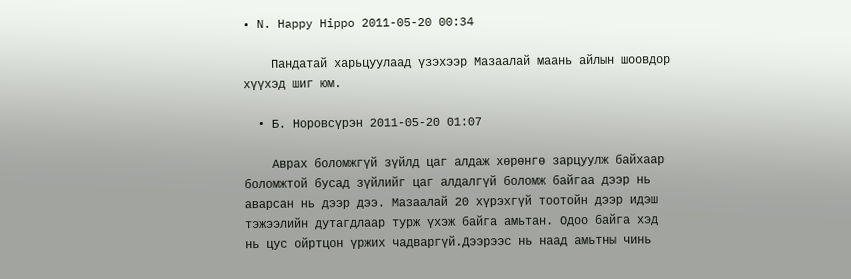• N. Happy Hippo 2011-05-20 00:34

    Пандатай харьцуулаад үзэхээр Мазаалай маань айлын шоовдор хүүхэд шиг юм.

  • Б. Норовсүрэн 2011-05-20 01:07

    Аврах боломжгүй зүйлд цаг алдаж хөрөнгө зарцуулж байхаар боломжтой бусад зүйлийг цаг алдалгүй боломж байгаа дээр нь аварсан нь дээр дээ. Мазаалай 20 хүрэхгүй тоотойн дээр идэш тэжээлийн дутагдлаар турж үхэж байга амьтан. Одоо байга хэд нь цус ойртцон үржих чадваргүй.Дээрээс нь наад амьтны чинь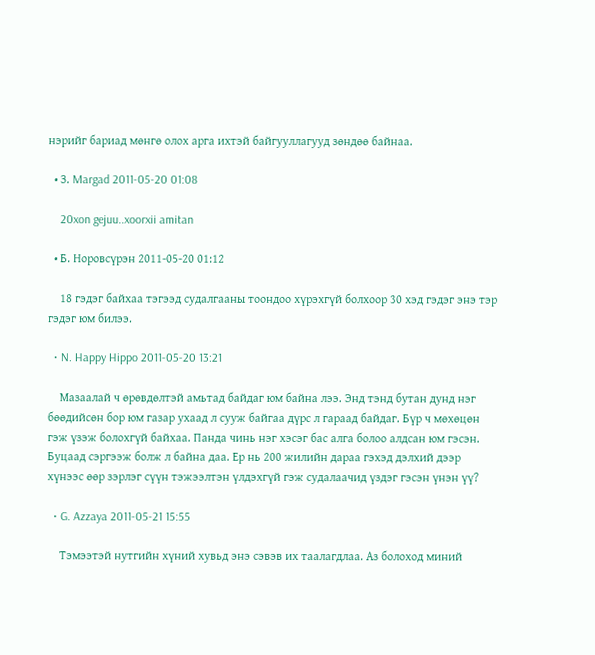нэрийг бариад мөнгө олох арга ихтэй байгууллагууд зөндөө байнаа.

  • З. Margad 2011-05-20 01:08

    20xon gejuu..xoorxii amitan

  • Б. Норовсүрэн 2011-05-20 01:12

    18 гэдэг байхаа тэгээд судалгааны тоондоо хүрэхгүй болхоор 30 хэд гэдэг энэ тэр гэдэг юм билээ.

  • N. Happy Hippo 2011-05-20 13:21

    Мазаалай ч өрөвдөлтэй амьтад байдаг юм байна лээ. Энд тэнд бутан дунд нэг бөөдийсөн бор юм газар ухаад л сууж байгаа дүрс л гараад байдаг. Бүр ч мөхөцөн гэж үзэж болохгүй байхаа. Панда чинь нэг хэсэг бас алга болоо алдсан юм гэсэн. Буцаад сэргээж болж л байна даа. Ер нь 200 жилийн дараа гэхэд дэлхий дээр хүнээс өөр зэрлэг сүүн тэжээлтэн үлдэхгүй гэж судалаачид үздэг гэсэн үнэн үү?

  • G. Azzaya 2011-05-21 15:55

    Тэмээтэй нутгийн хүний хувьд энэ сэвэв их таалагдлаа. Аз болоход миний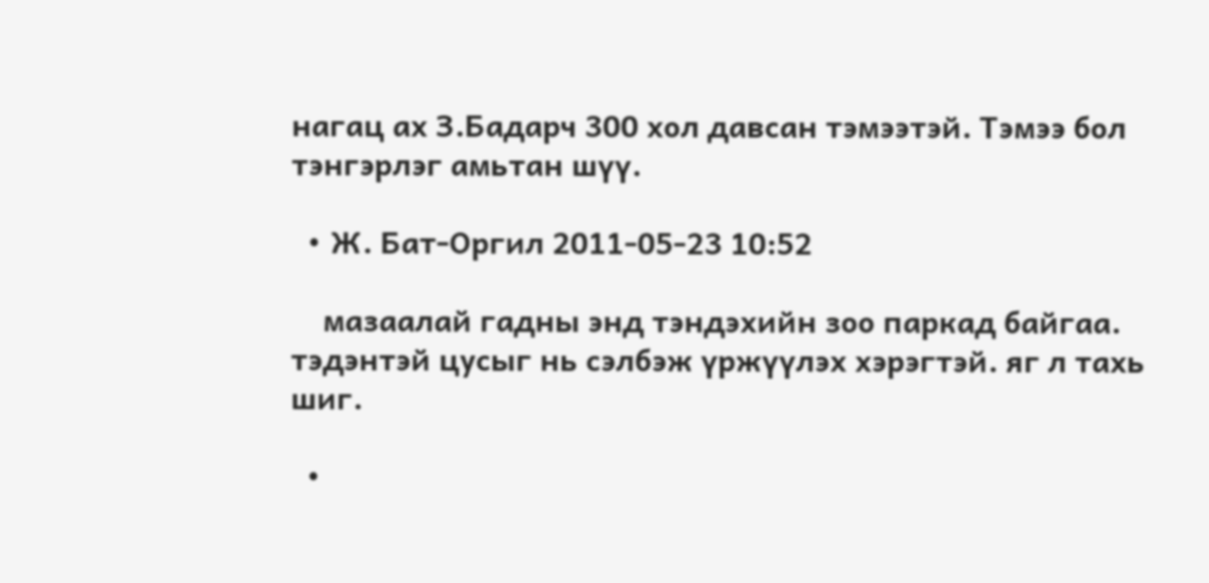нагац ах З.Бадарч 300 хол давсан тэмээтэй. Тэмээ бол тэнгэрлэг амьтан шүү.

  • Ж. Бат-Оргил 2011-05-23 10:52

    мазаалай гадны энд тэндэхийн зоо паркад байгаа. тэдэнтэй цусыг нь сэлбэж үржүүлэх хэрэгтэй. яг л тахь шиг.

  •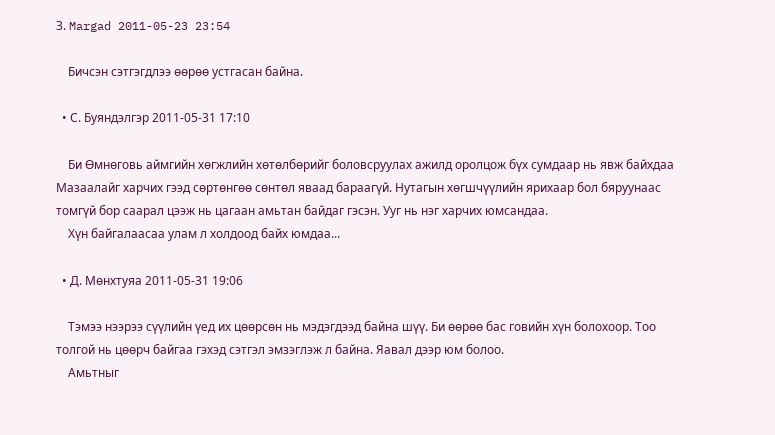З. Margad 2011-05-23 23:54

    Бичсэн сэтгэгдлээ өөрөө устгасан байна.

  • С. Буяндэлгэр 2011-05-31 17:10

    Би Өмнөговь аймгийн хөгжлийн хөтөлбөрийг боловсруулах ажилд оролцож бүх сумдаар нь явж байхдаа Мазаалайг харчих гээд сөртөнгөө сөнтөл яваад бараагүй. Нутагын хөгшчүүлийн ярихаар бол бяруунаас томгүй бор саарал цээж нь цагаан амьтан байдаг гэсэн. Ууг нь нэг харчих юмсандаа.
    Хүн байгалаасаа улам л холдоод байх юмдаа...

  • Д. Мөнхтуяа 2011-05-31 19:06

    Тэмээ нээрээ сүүлийн үед их цөөрсөн нь мэдэгдээд байна шүү. Би өөрөө бас говийн хүн болохоор. Тоо толгой нь цөөрч байгаа гэхэд сэтгэл эмзэглэж л байна. Яавал дээр юм болоо.
    Амьтныг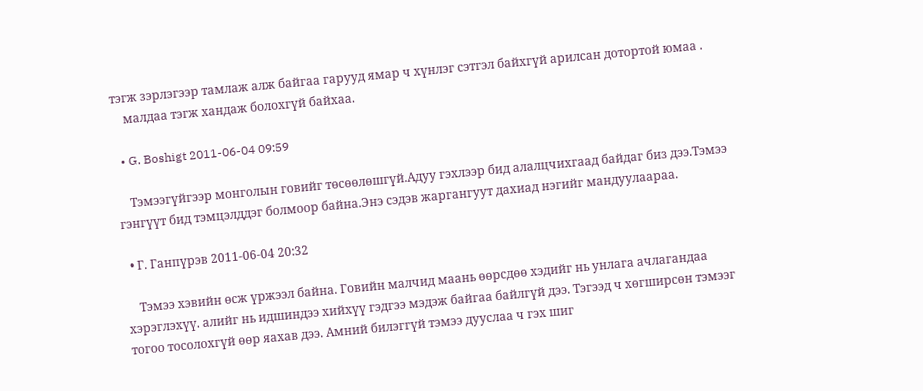тэгж зэрлэгээр тамлаж алж байгаа гарууд ямар ч хүнлэг сэтгэл байхгүй арилсан дотортой юмаа .
    малдаа тэгж хандаж болохгүй байхаа.

  • G. Boshigt 2011-06-04 09:59

    Тэмээгүйгээр монголын говийг төсөөлөшгүй.Адуу гэхлээр бид алалцчихгаад байдаг биз дээ.Тэмээ гэнгүүт бид тэмцэлддэг болмоор байна.Энэ сэдэв жаргангуут дахиад нэгийг мандуулаараа.

  • Г. Ганпүрэв 2011-06-04 20:32

    Тэмээ хэвийн өсж үржээл байна. Говийн малчид маань өөрсдөө хэдийг нь унлага ачлагандаа хэрэглэхүү. алийг нь идшиндээ хийхүү гэдгээ мэдэж байгаа байлгүй дээ. Тэгээд ч хөгширсөн тэмээг тогоо тосолохгүй өөр яахав дээ. Амний билэггүй тэмээ дууслаа ч гэх шиг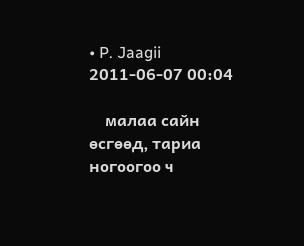• P. Jaagii 2011-06-07 00:04

    малаа сайн өсгөөд, тариа ногоогоо ч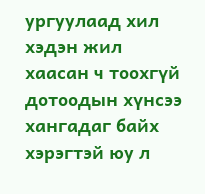ургуулаад хил хэдэн жил хаасан ч тоохгүй дотоодын хүнсээ хангадаг байх хэрэгтэй юу л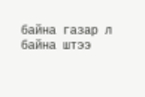байна газар л байна штээ